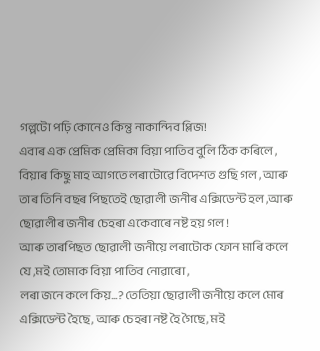গল্পটো পঢ়ি কোনেও কিন্তু নাকান্দিব প্লিজ!
এবাৰ এক প্ৰেমিক প্ৰেমিকা বিয়া পাতিব বুলি ঠিক কৰিলে ,
বিয়াৰ কিছু মাহ আগতে লৰাটোৱে বিদেশত গুছি গল , আৰু তাৰ তিনি বছৰ পিছতেই ছোৱালী জনীৰ এক্সিডেন্ট হল ,আৰু ছোৱালীৰ জনীৰ চেহৰা একেবাৰে নষ্ট হয় গল !
আৰু তাৰপিছত ছোৱালী জনীয়ে লৰাটোক ফোন মাৰি কলে যে ,মই তোমাক বিয়া পাতিব নোৱাৰো ,
লৰা জনে কলে কিয়...? তেতিয়া ছোৱালী জনীয়ে কলে মোৰ এক্সিডেন্ট হৈছে, আৰু চেহৰা নষ্ট হৈ গৈছে, মই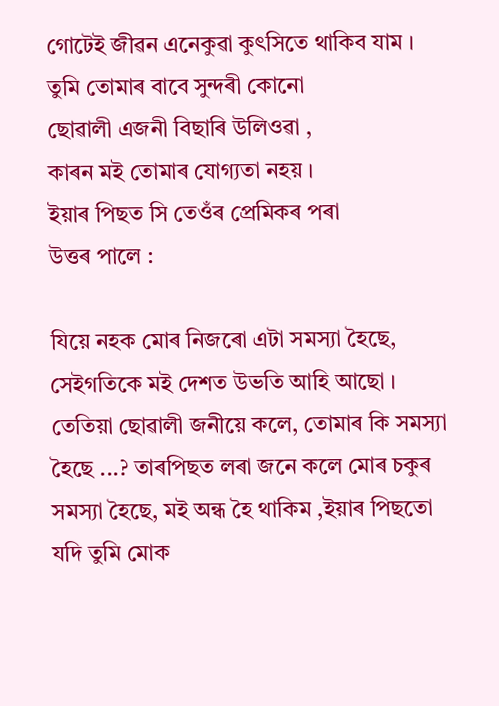গোটেই জীৱন এনেকুৱা কুৎসিতে থাকিব যাম ।
তুমি তোমাৰ বাবে সুন্দৰী কোনো
ছোৱালী এজনী বিছাৰি উলিওৱা ,
কাৰন মই তোমাৰ যোগ্যতা নহয় ।
ইয়াৰ পিছত সি তেওঁৰ প্ৰেমিকৰ পৰা
উত্তৰ পালে :

যিয়ে নহক মোৰ নিজৰো এটা সমস্যা হৈছে, সেইগতিকে মই দেশত উভতি আহি আছো ।
তেতিয়া ছোৱালী জনীয়ে কলে, তোমাৰ কি সমস্যা হৈছে ...? তাৰপিছত লৰা জনে কলে মোৰ চকুৰ সমস্যা হৈছে, মই অন্ধ হৈ থাকিম ,ইয়াৰ পিছতো যদি তুমি মোক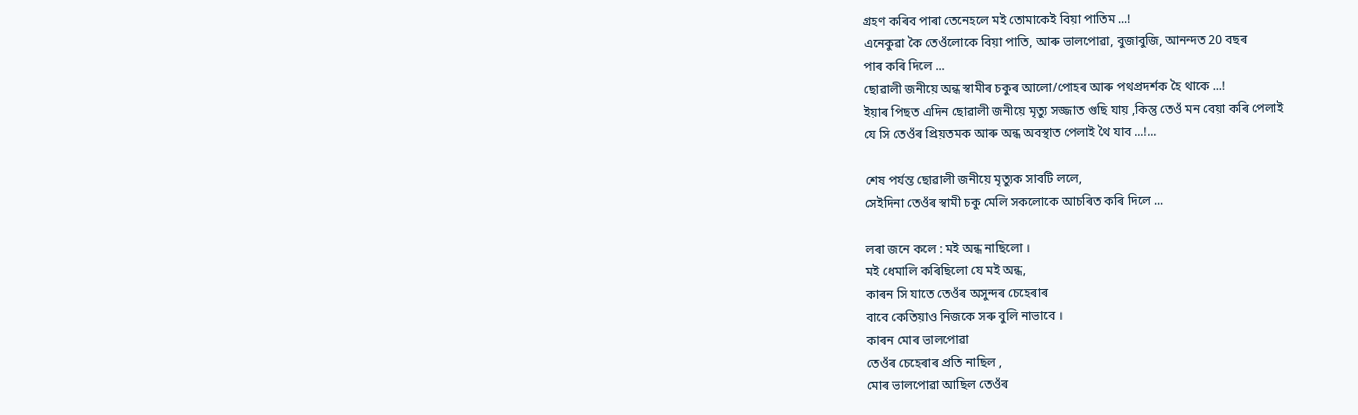গ্ৰহণ কৰিব পাৰা তেনেহলে মই তোমাকেই বিয়া পাতিম ...!
এনেকুৱা কৈ তেওঁলোকে বিয়া পাতি, আৰু ভালপোৱা, বুজাবুজি, আনন্দত 20 বছৰ
পাৰ কৰি দিলে ...
ছোৱালী জনীয়ে অন্ধ স্বামীৰ চকুৰ আলো/পোহৰ আৰু পথপ্ৰদৰ্শক হৈ থাকে ...!
ইয়াৰ পিছত এদিন ছোৱালী জনীয়ে মৃত্যু সজ্জাত গুছি যায় ,কিন্তু তেওঁ মন বেয়া কৰি পেলাই
যে সি তেওঁৰ প্ৰিয়তমক আৰু অন্ধ অবস্থাত পেলাই থৈ যাব ...!...

শেষ পৰ্যন্ত ছোৱালী জনীয়ে মৃত্যুক সাবটি ললে,
সেইদিনা তেওঁৰ স্বামী চকু মেলি সকলোকে আচৰিত কৰি দিলে ...

লৰা জনে কলে : মই অন্ধ নাছিলো ।
মই ধেমালি কৰিছিলো যে মই অন্ধ,
কাৰন সি যাতে তেওঁৰ অসুন্দৰ চেহেৰাৰ
বাবে কেতিয়াও নিজকে সৰু বুলি নাভাবে ।
কাৰন মোৰ ভালপোৱা
তেওঁৰ চেহেৰাৰ প্ৰতি নাছিল ,
মোৰ ভালপোৱা আছিল তেওঁৰ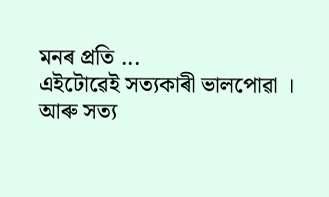মনৰ প্ৰতি ...
এইটোৱেই সত্যকাৰী ভালপোৱা ।
আৰু সত্য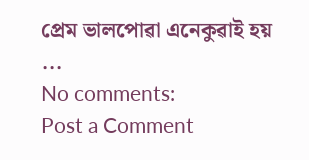প্ৰেম ভালপোৱা এনেকুৱাই হয় ...
No comments:
Post a Comment